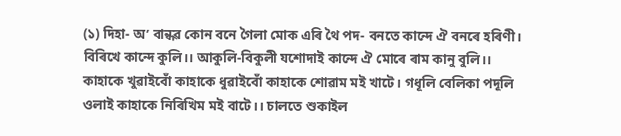(১) দিহা- অ’ বান্ধৱ কোন বনে গৈলা মোক এৰি থৈ পদ- বনতে কান্দে ঐ বনৰে হৰিণী। বিৰিখে কান্দে কুলি।। আকুলি-বিকুলী যশোদাই কান্দে ঐ মোৰে ৰাম কানু বুলি।। কাহাকে খুৱাইবোঁ কাহাকে ধুৱাইবোঁ কাহাকে শোৱাম মই খাটে। গধূলি বেলিকা পদূলি ওলাই কাহাকে নিৰিখিম মই বাটে।। চালতে শুকাইল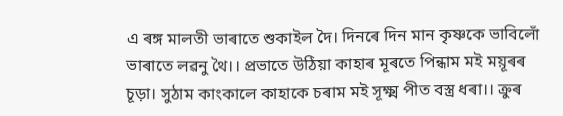এ ৰঙ্গ মালতী ভাৰাতে শুকাইল দৈ। দিনৰে দিন মান কৃষ্ণকে ভাবিলোঁ ভাৰাতে লৱনু থৈ।। প্ৰভাতে উঠিয়া কাহাৰ মূৰতে পিন্ধাম মই ময়ূৰৰ চূড়া। সুঠাম কাংকালে কাহাকে চৰাম মই সূক্ষ্ম পীত বস্ত্ৰ ধৰা।। ক্ৰুৰ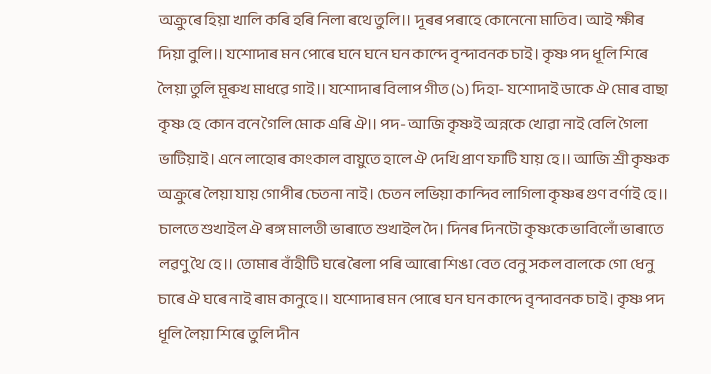অক্ৰুৰে হিয়া খালি কৰি হৰি নিলা ৰথে তুলি।। দূৰৰ পৰাহে কোনেনো মাতিব। আই ক্ষীৰ দিয়া বুলি।। যশোদাৰ মন পোৰে ঘনে ঘনে ঘন কান্দে বৃন্দাবনক চাই। কৃষ্ণ পদ ধূলি শিৰে লৈয়া তুলি মূৰুখ মাধৱে গাই।। যশোদাৰ বিলাপ গীত (১) দিহা- যশোদাই ডাকে ঐ মোৰ বাছা কৃষ্ণ হে কোন বনে গৈলি মোক এৰি ঐ।। পদ- আজি কৃষ্ণই অন্নকে খোৱা নাই বেলি গৈলা ভাটিয়াই। এনে লাহোৰ কাংকাল বায়ুতে হালে ঐ দেখি প্ৰাণ ফাটি যায় হে।। আজি শ্ৰী কৃষ্ণক অক্ৰুৰে লৈয়া যায় গোপীৰ চেতনা নাই। চেতন লভিয়া কান্দিব লাগিলা কৃষ্ণৰ গুণ বৰ্ণাই হে।। চালতে শুখাইল ঐ ৰঙ্গ মালতী ভাৰাতে শুখাইল দৈ। দিনৰ দিনটো কৃষ্ণকে ভাবিলোঁ ভাৰাতে লৱণু থৈ হে।। তোমাৰ বাঁহীটি ঘৰে ৰৈলা পৰি আৰো শিঙা বেত বেনু সকল বালকে গো ধেনু চাৰে ঐ ঘৰে নাই ৰাম কানুহে।। যশোদাৰ মন পোৰে ঘন ঘন কান্দে বৃন্দাবনক চাই। কৃষ্ণ পদ ধূলি লৈয়া শিৰে তুলি দীন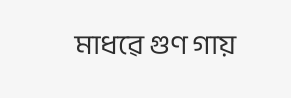মাধৱে গুণ গায়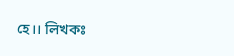হে।। লিখকঃ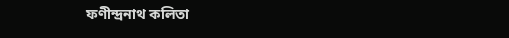ফণীন্দ্ৰনাথ কলিতা